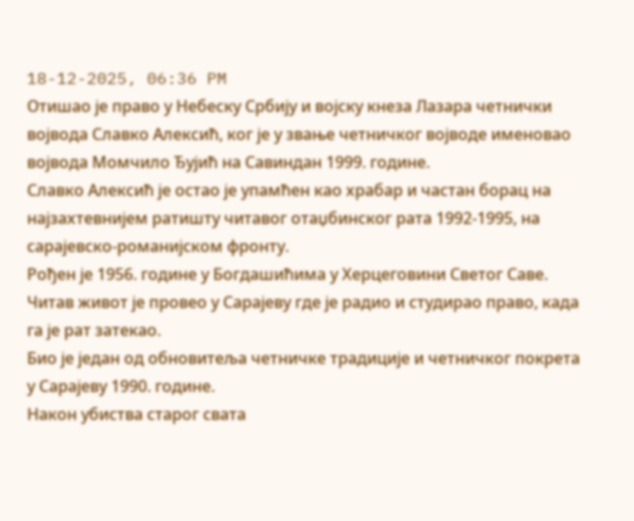18-12-2025, 06:36 PM
Отишао је право у Небеску Србију и војску кнеза Лазара четнички војвода Славко Алексић, ког је у звање четничког војводе именовао војвода Момчило Ђујић на Савиндан 1999. године.
Славко Алексић је остао је упамћен као храбар и частан борац на најзахтевнијем ратишту читавог отаџбинског рата 1992-1995, на сарајевско-романијском фронту.
Рођен је 1956. године у Богдашићима у Херцеговини Светог Саве. Читав живот је провео у Сарајеву где је радио и студирао право, када га је рат затекао.
Био је један од обновитеља четничке традиције и четничког покрета у Сарајеву 1990. године.
Након убиства старог свата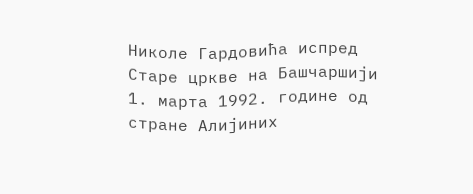Николе Гардовића испред Старе цркве на Башчаршији 1. марта 1992. године од стране Алијиних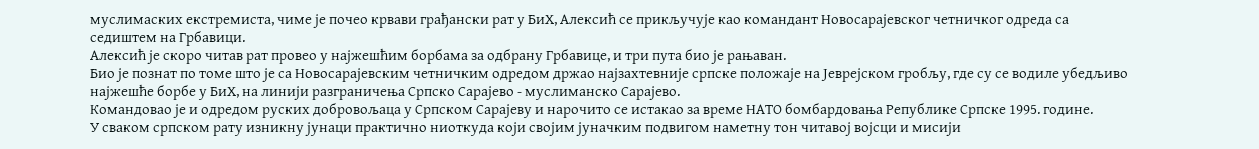муслимаских екстремиста, чиме је почео крвави грађански рат у БиХ, Алексић се прикључује као командант Новосарајевског четничког одреда са седиштем на Грбавици.
Алексић је скоро читав рат провео у најжешћим борбама за одбрану Грбавице, и три пута био је рањаван.
Био је познат по томе што је са Новосарајевским четничким одредом држао најзахтевније српске положаје на Јеврејском гробљу, где су се водиле убедљиво најжешће борбе у БиХ, на линији разграничења Српско Сарајево - муслиманско Сарајево.
Командовао је и одредом руских добровољаца у Српском Сарајеву и нарочито се истакао за време НАТО бомбардовања Републике Српске 1995. године.
У сваком српском рату изникну јунаци практично ниоткуда који својим јуначким подвигом наметну тон читавој војсци и мисији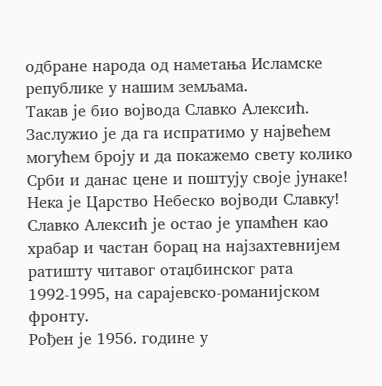одбране народа од наметања Исламске републике у нашим земљама.
Такав је био војвода Славко Алексић.
Заслужио је да га испратимо у највећем могућем броју и да покажемо свету колико Срби и данас цене и поштују своје јунаке!
Нека је Царство Небеско војводи Славку!
Славко Алексић је остао је упамћен као храбар и частан борац на најзахтевнијем ратишту читавог отаџбинског рата 1992-1995, на сарајевско-романијском фронту.
Рођен је 1956. године у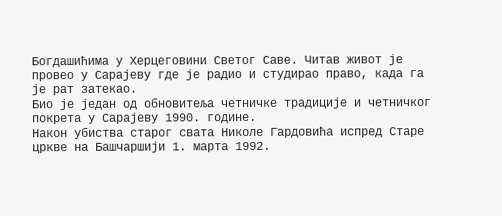Богдашићима у Херцеговини Светог Саве. Читав живот је провео у Сарајеву где је радио и студирао право, када га је рат затекао.
Био је један од обновитеља четничке традиције и четничког покрета у Сарајеву 1990. године.
Након убиства старог свата Николе Гардовића испред Старе цркве на Башчаршији 1. марта 1992.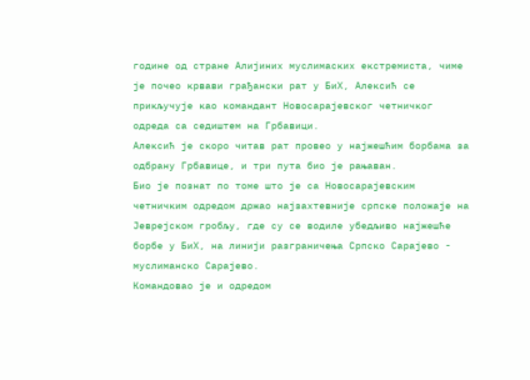године од стране Алијиних муслимаских екстремиста, чиме је почео крвави грађански рат у БиХ, Алексић се прикључује као командант Новосарајевског четничког одреда са седиштем на Грбавици.
Алексић је скоро читав рат провео у најжешћим борбама за одбрану Грбавице, и три пута био је рањаван.
Био је познат по томе што је са Новосарајевским четничким одредом држао најзахтевније српске положаје на Јеврејском гробљу, где су се водиле убедљиво најжешће борбе у БиХ, на линији разграничења Српско Сарајево - муслиманско Сарајево.
Командовао је и одредом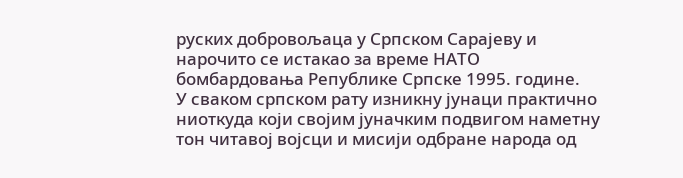руских добровољаца у Српском Сарајеву и нарочито се истакао за време НАТО бомбардовања Републике Српске 1995. године.
У сваком српском рату изникну јунаци практично ниоткуда који својим јуначким подвигом наметну тон читавој војсци и мисији одбране народа од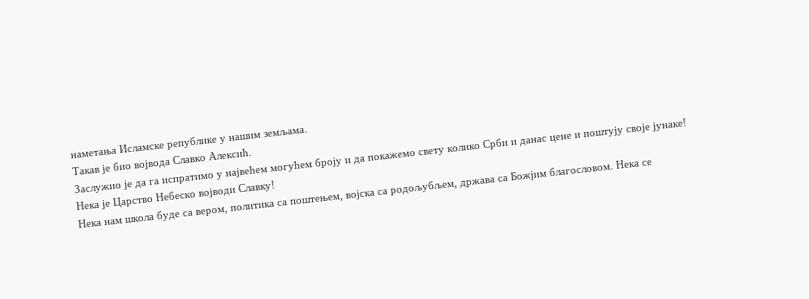наметања Исламске републике у нашим земљама.
Такав је био војвода Славко Алексић.
Заслужио је да га испратимо у највећем могућем броју и да покажемо свету колико Срби и данас цене и поштују своје јунаке!
Нека је Царство Небеско војводи Славку!
Нека нам школа буде са вером, политика са поштењем, војска са родољубљем, држава са Божјим благословом. Нека се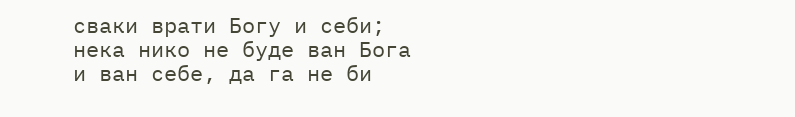сваки врати Богу и себи; нека нико не буде ван Бога и ван себе, да га не би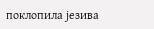поклопила језива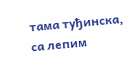тама туђинска, са лепим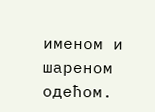именом и шареном одећом.